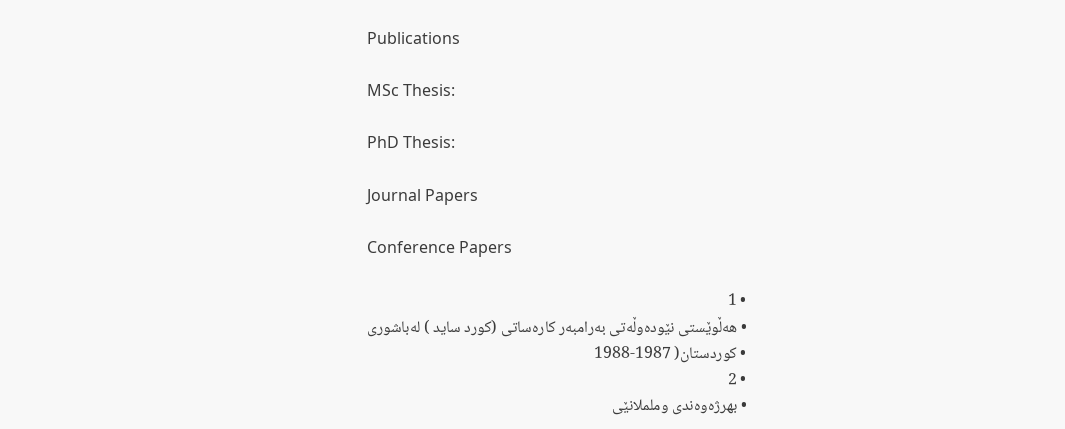Publications

MSc Thesis:

PhD Thesis:

Journal Papers

Conference Papers

  • 1
  • هه‌ڵوێستى نێوده‌وڵه‌تى به‌رامبه‌ر كاره‌ساتى (كورد ساید ) له‌باشوری
  • كوردستان( 1987-1988
  • 2
  • بهرژه‌وه‌ندى وململانێى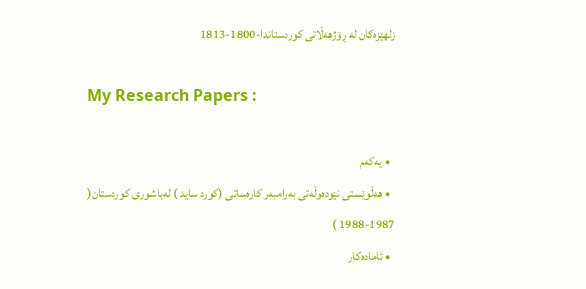زلهێزه‌كان له‌ ڕۆژهه‌ڵاتى كوردستاندا-1800-1813

My Research Papers :

  • یه‌كه‌م
  • هه‌ڵوێستى نێوده‌وڵه‌تى به‌رامبه‌ر كاره‌ساتى (كورد ساید ) له‌باشوری كوردستان( 1987-1988 )
  • ئاماده‌كار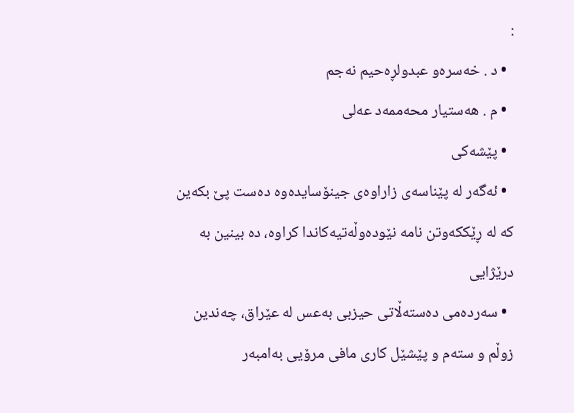:
  • د . خه‌سره‌و عبدولڕه‌حیم نه‌جم
  • م . هه‌ستیار محه‌ممه‌د عه‌لی
  • پێشه‌كی
  • ئه‌گه‌ر له‌ پێناسه‌ی زاراوه‌ی جینۆسایده‌وه‌ ده‌ست پێ بكه‌ین كه‌ له‌ ڕێككه‌وتن نامه‌ نێوده‌وڵه‌تیه‌كاندا كراوه‌، ده‌ بینین به‌ درێژایی
  • سه‌رده‌می ده‌سته‌ڵاتی حیزبی به‌عس له‌ عێراق، چه‌ندین زوڵم و سته‌م و پێشێل كاری مافی مرۆیی به‌امبه‌ر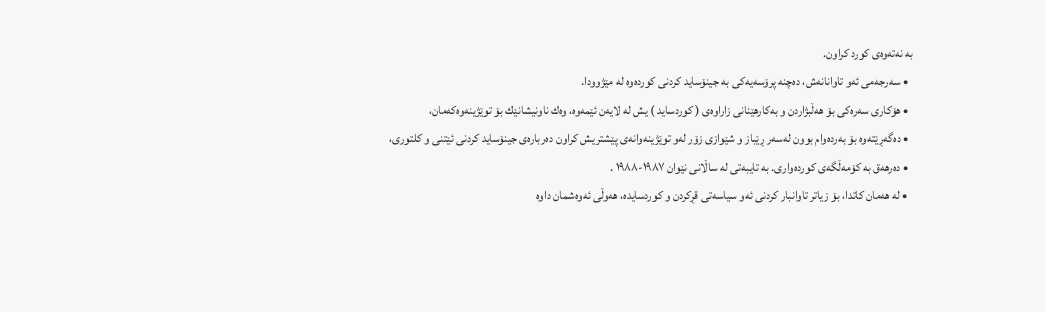به‌ نه‌ته‌وه‌ی كورد كراون.
  • سه‌رجه‌می ئه‌و تاوانانه‌ش، ده‌چنه‌ پرۆسه‌یه‌كی به‌ جینۆساید كردنی كورده‌وه‌ له‌ مێژوودا.
  • هۆكاری سه‌ره‌كی بۆ هه‌ڵبژاردن و به‌كارهێنانی زاراوه‌ی ( كوردساید ) یش له‌ لایه‌ن ئێمه‌وه‌، وه‌ك ناونیشانێك بۆ توێژینه‌وه‌كه‌مان،
  • ده‌گه‌ڕێته‌وه‌ بۆ به‌رده‌وام بوون له‌سه‌ر ڕێباز و شێوازی زۆر له‌و توێژینه‌وانه‌ی پێشتریش كراون ده‌رباره‌ی جینۆساید كردنی ئێتنی و كلتوری،
  • ده‌رهه‌ق به‌ كۆمه‌ڵگه‌ی كورده‌واری. به‌ تایبه‌تی له‌ ساڵانی نێوان ١٩۸۷-١٩۸۸ .
  • له‌ هه‌مان كاتدا، بۆ زیاتر تاوانبار كردنی ئه‌و سیاسه‌تی قڕكردن و كوردسایده‌، هه‌وڵی ئه‌وه‌شمان داوه‌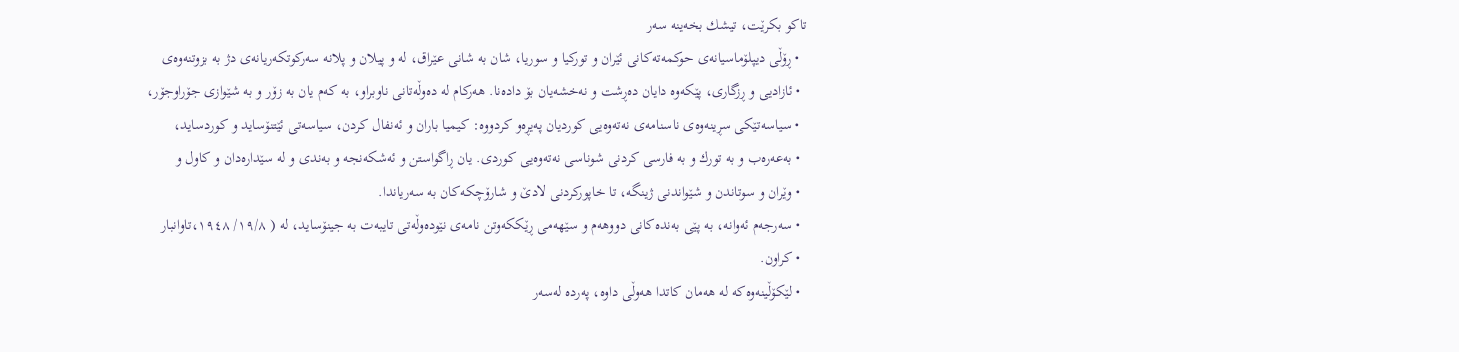تاكو بكرێت، تیشك بخه‌ینه‌ سه‌ر
  • ڕۆڵی دیپلۆماسیانه‌ی حوكمه‌ته‌كانی ئێران و توركیا و سوریا، شان به‌ شانی عێراق، له‌ و پیلان و پلانه‌ سه‌ركوتكه‌ریانه‌ی دژ به‌ بزوتنه‌وه‌ی
  • ئازادیی و ڕزگاری، پێكه‌وه‌ دایان ده‌ڕشت و نه‌خشه‌یان بۆ داده‌نا. هه‌ركام له‌ ده‌وڵه‌تانی ناوبراو، به‌ كه‌م یان به‌ زۆر و به‌ شێوازی جۆراوجۆر،
  • سیاسه‌تێكی سڕینه‌وه‌ی ناسنامه‌ی نه‌ته‌وه‌یی كوردیان په‌یڕه‌و كردووه‌: كیمیا باران و ئه‌نفال كردن، سیاسه‌تی ئێتنۆساید و كوردساید،
  • به‌عه‌ره‌ب و به‌ تورك و به‌ فارسی كردنی شوناسی نه‌ته‌وه‌یی كوردی. یان ڕاگواستن و ئه‌شكه‌نجه‌ و به‌ندی و له‌ سێداره‌دان و كاول و
  • وێران و سوتاندن و شێواندنی ژینگه‌، تا خاپوركردنی لادێ و شارۆچكه‌كان به‌ سه‌ریاندا.
  • سه‌رجه‌م ئه‌وانه‌، به‌ پێی به‌نده‌كانی دووهه‌م و سێهه‌می ڕێككه‌وتن نامه‌ی نێوده‌وڵه‌تی تایبه‌ت به‌ جینۆساید، له‌ ( ١٩/۸/ ١٩٤۸،تاوانبار
  • كراون.
  • لێكۆڵینه‌وه‌كه‌ له‌ هه‌مان كاتدا هه‌وڵی داوه‌، په‌رده‌ له‌سه‌ر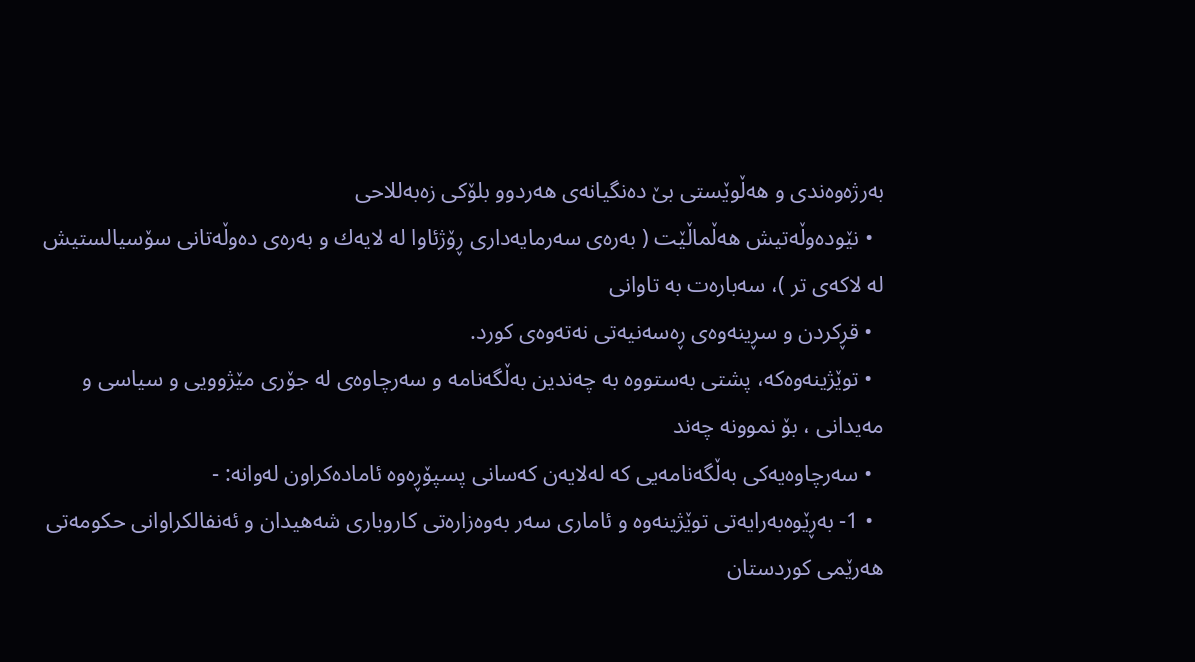به‌رژه‌وه‌ندی و هه‌ڵوێستی بێ ده‌نگیانه‌ی هه‌ردوو بلۆكی زه‌به‌للاحی
  • نێوده‌وڵه‌تیش هه‌ڵماڵێت ( به‌ره‌ی سه‌رمایه‌داری ڕۆژئاوا له‌ لایه‌ك و به‌ره‌ی ده‌وڵه‌تانی سۆسیالستیش له‌ لاكه‌ی تر )، سه‌باره‌ت به‌ تاوانی
  • قڕكردن و سڕینه‌وه‌ی ڕه‌سه‌نیه‌تی نه‌ته‌وه‌ی كورد.
  • توێژینه‌وه‌كه‌، پشتی به‌ستووه‌ به‌ چه‌ندین به‌ڵگه‌نامه‌ و سه‌رچاوه‌ی له‌ جۆری مێژوویی و سیاسی و مه‌یدانی ، بۆ نموونه‌ چه‌ند
  • سه‌رچاوه‌یه‌كى به‌ڵگه‌نامه‌یى كه‌ له‌لایه‌ن كه‌سانى پسپۆڕه‌وه‌ ئاماده‌كراون له‌وانه‌: -
  • 1- به‌ڕێوه‌به‌رایه‌تى توێژینه‌وه‌ و ئاماری سه‌ر به‌وه‌زاره‌تى كاروباری شه‌هیدان و ئه‌نفالكراوانى حكومه‌تى هه‌رێمى كوردستان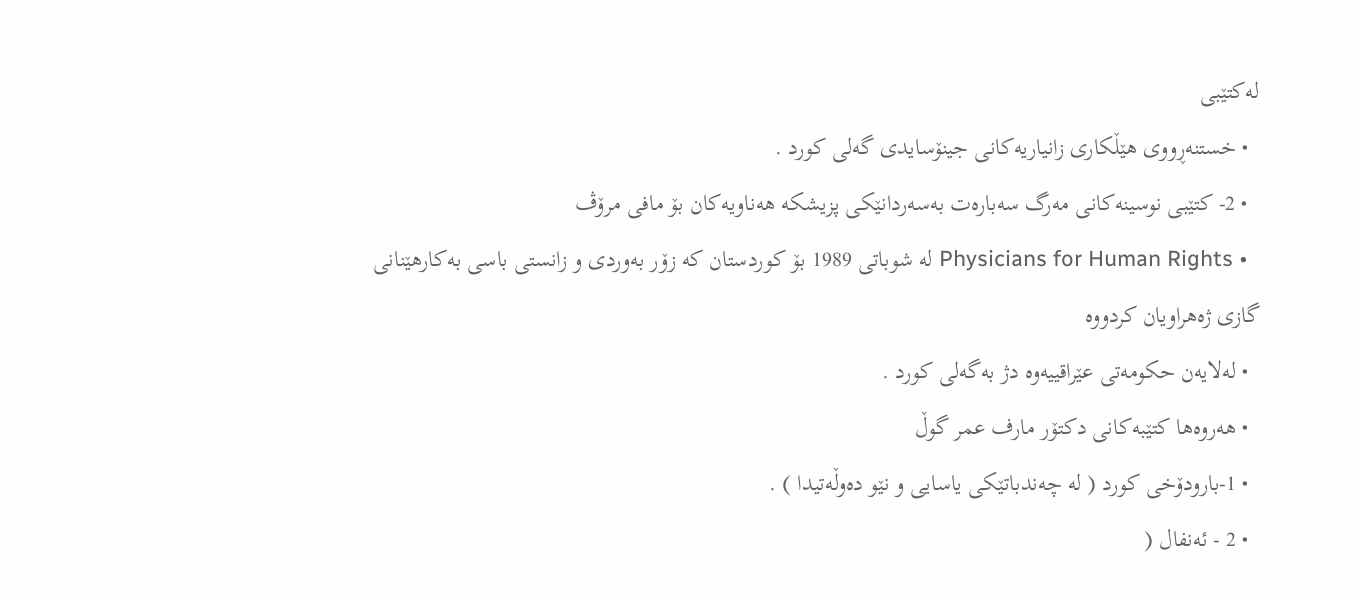له‌كتێبى
  • خستنه‌ڕووى هێڵكاری زانیاریه‌كانى جینۆسایدى گه‌لى كورد .
  • 2- كتێبى نوسینه‌كانى مه‌رگ سه‌باره‌ت به‌سه‌ردانێكى پزیشكه‌ هه‌ناویه‌كان بۆ مافى مرۆڤ
  • Physicians for Human Rights له‌ شوباتى 1989 بۆ كوردستان كه‌ زۆر به‌وردی و زانستى باسى به‌كارهێنانى گازى ژه‌هراویان كردووه‌
  • له‌لایه‌ن حكومه‌تى عێراقییه‌وه‌ دژ به‌گه‌لی كورد .
  • هه‌روه‌ها كتێبه‌كانى دكتۆر مارف عمر گوڵ
  • 1-بارودۆخى كورد ( له‌ چه‌ندباتێكى یاسایى و نێو ده‌وڵه‌تیدا ) .
  • 2 - ئه‌نفال (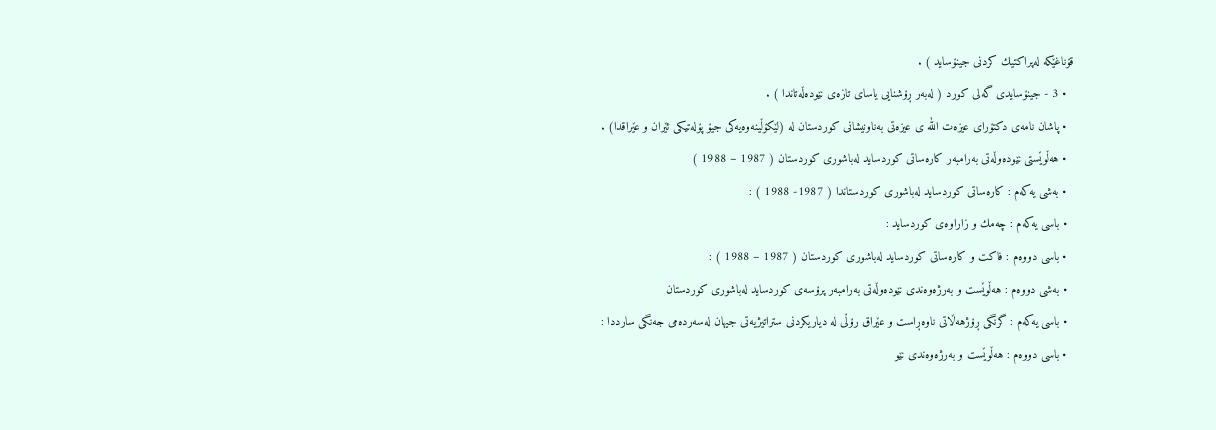قۆناغێكه‌ له‌پراكتیك كردنى جینۆساید ) .
  • 3 - جینۆسایدى گه‌لى كورد ( له‌به‌ر ڕۆشنایى یاساى تازه‌ى نێوده‌ڵه‌تاندا ) .
  • پاشان نامه‌ى دكتۆرای عیزه‌ت الله ى عیزه‌تى به‌ناونیشانى كوردستان له‌ (لێكۆڵینه‌وه‌یه‌كى جیۆ پۆله‌تیكى ئێران و عێراقدا) .
  • هه‌ڵوێستى نێوده‌وڵه‌تى به‌رامبه‌ر كاره‌ساتى كوردساید له‌باشوری كوردستان ( 1987 – 1988 )
  • به‌شى یه‌كه‌م : كاره‌ساتى كوردساید له‌باشوری كوردستاندا ( 1987- 1988 ) :
  • باسی یه‌كه‌م : چه‌مك و زاراوه‌ى كوردساید :
  • باسى دووه‌م : فاكت و كاره‌ساتى كوردساید له‌باشوری كوردستان ( 1987 – 1988 ) :
  • به‌شى دووه‌م : هه‌ڵوێست و به‌رژه‌وه‌ندى نێوده‌وڵه‌تى به‌رامبه‌ر پرۆسه‌ى كوردساید له‌باشوری كوردستان
  • باسی یه‌كه‌م : گرنگى ڕۆژهه‌ڵاتى ناوه‌ڕاست و عێراق رۆڵى له‌ دیاریكردنى ستراتیژیه‌تى جیهان له‌سه‌رده‌مى جه‌نگى سارددا :
  • باسی دووه‌م : هه‌ڵوێست و به‌رژه‌وه‌ندى نێو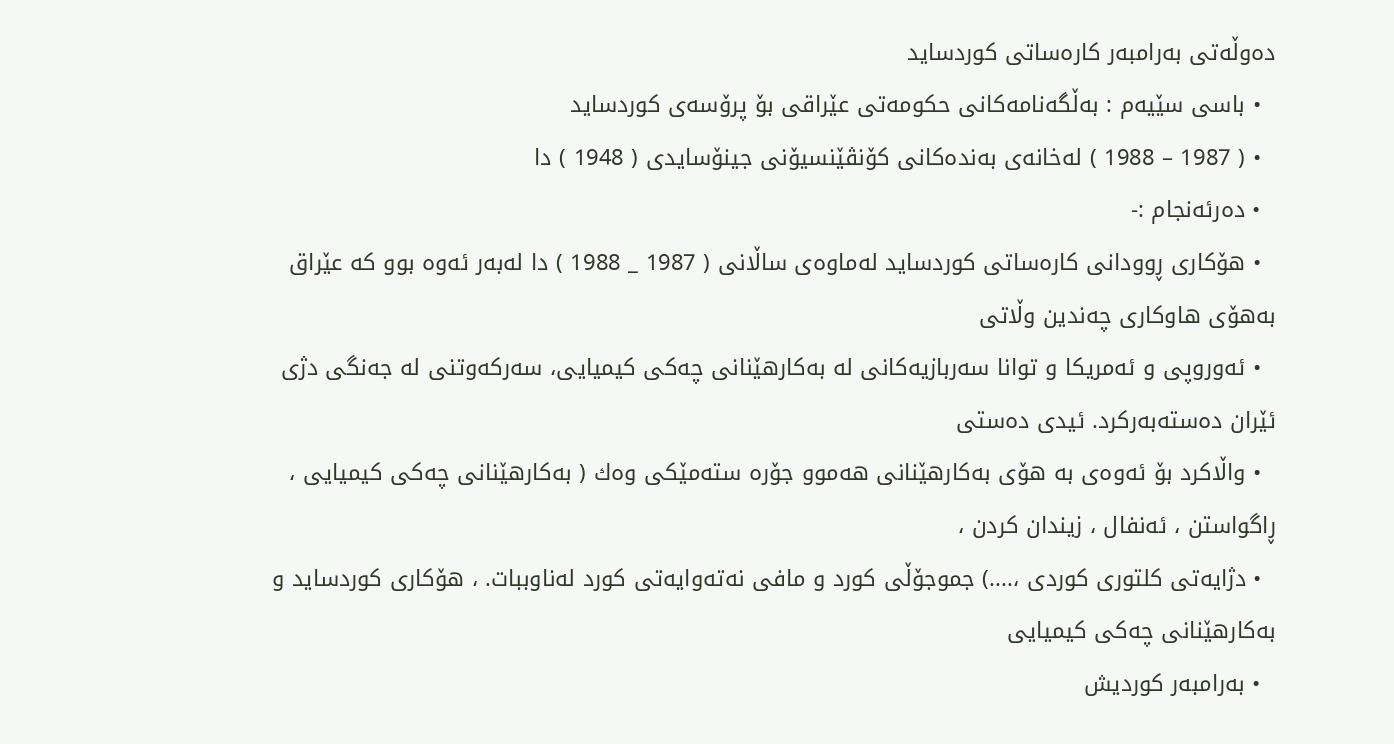ده‌وڵه‌تى به‌رامبه‌ر كاره‌ساتى كوردساید
  • باسی سێیه‌م : به‌ڵگه‌نامه‌كانى حكومه‌تى عێراقى بۆ پرۆسه‌ى كوردساید
  • ( 1987 – 1988 ) له‌خانه‌ى به‌نده‌كانى كۆنڤێنسیۆنى جینۆسایدى ( 1948 ) دا
  • ده‌رئه‌نجام :-
  • هۆكارى ڕوودانى كاره‌ساتى كوردساید له‌ماوه‌ى ساڵانى ( 1987 _ 1988 ) دا له‌به‌ر ئه‌وه‌ بوو كه‌ عێراق به‌هۆى هاوكارى چه‌ندین وڵاتى
  • ئه‌وروپى و ئه‌مریكا و توانا سه‌ربازیه‌كانى له‌ به‌كارهێنانى چه‌كى كیمیایى، سه‌ركه‌وتنى له‌ جه‌نگى دژى ئێران ده‌سته‌به‌ركرد. ئیدى ده‌ستى
  • واڵاكرد بۆ ئه‌وه‌ى به‌ هۆى به‌كارهێنانى هه‌موو جۆره‌ سته‌مێكى وه‌ك ( به‌كارهێنانى چه‌كى كیمیایى ، ڕاگواستن ، ئه‌نفال ، زیندان كردن ،
  • دژایه‌تى كلتورى كوردى ،....) جموجۆڵى كورد و مافى نه‌ته‌وایه‌تى كورد له‌ناوببات. ، هۆكارى كوردساید و به‌كارهێنانى چه‌كى كیمیایى
  • به‌رامبه‌ر كوردیش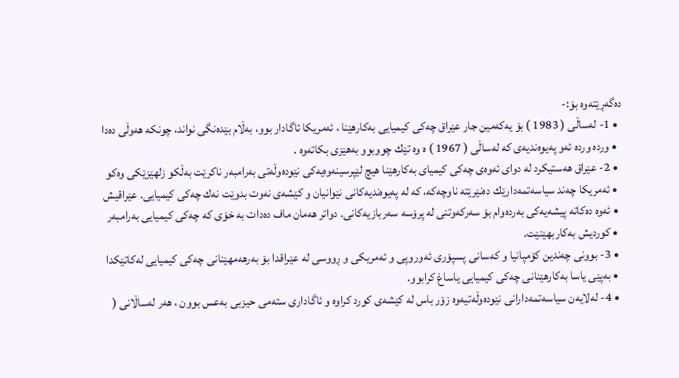ده‌گه‌ڕێته‌وه‌ بۆ:-
  • 1- له‌ساڵى ( 1983 ) بۆ یه‌كه‌مین جار عێراق چه‌كى كیمیایى به‌كارهێنا ، ئه‌مریكا ئاگادار بوو، به‌ڵام بێده‌نگى نواند، چونكه‌ هه‌وڵى ده‌دا
  • ورده‌ ورده‌ ئه‌و په‌یوه‌ندیه‌ى كه‌ له‌ساڵى ( 1967 ) ه‌ وه‌ تێك چووبوو به‌هێزى بكاته‌وه‌ .
  • 2- عێراق هه‌ستیكرد له‌ دواى ئه‌وه‌ى چه‌كى كیمیاى به‌كارهێنا هیچ لێپرسینه‌وه‌یه‌كى نێوده‌وڵه‌تى به‌رامبه‌ر ناكرێت به‌ڵكو زلهێزێكى وه‌كو
  • ئه‌مریكا چه‌ند سیاسه‌تمه‌دارێك ده‌نێرێته‌ ناوچه‌كه‌، كه‌ له‌ په‌یوه‌ندیه‌كانى نێوانیان و كێشه‌ى نه‌وت بدوێت نه‌ك چه‌كى كیمیایى. عێراقیش
  • ئه‌وه‌ ده‌كاته‌ پیشه‌یه‌كى به‌رده‌وام بۆ سه‌ركه‌وتنى له‌ پرۆسه‌ سه‌ربازیه‌كانى. دواتر هه‌مان ماف ده‌دات به‌ خۆى كه‌ چه‌كى كیمیایى به‌رامبه‌ر
  • كوردیش به‌كاربهێنێت.
  • 3- بوونى چه‌ندین كۆمپانیا و كه‌سانى پسپۆرى ئه‌وروپى و ئه‌مریكى و ڕووسى له‌ عێراقدا بۆ به‌رهه‌مهێنانى چه‌كى كیمیایى له‌كاتێكدا
  • به‌پێى یاسا به‌كارهێنانى چه‌كى كیمیایى یاساغ كرابوو.
  • 4- له‌لایه‌ن سیاسه‌تمه‌دارانى نێوده‌وڵه‌تیه‌وه‌ زۆر باس له‌ كێشه‌ى كورد كراوه‌ و ئاگادارى سته‌مى حیزبى به‌عس بوون ، هه‌ر له‌ساڵانى (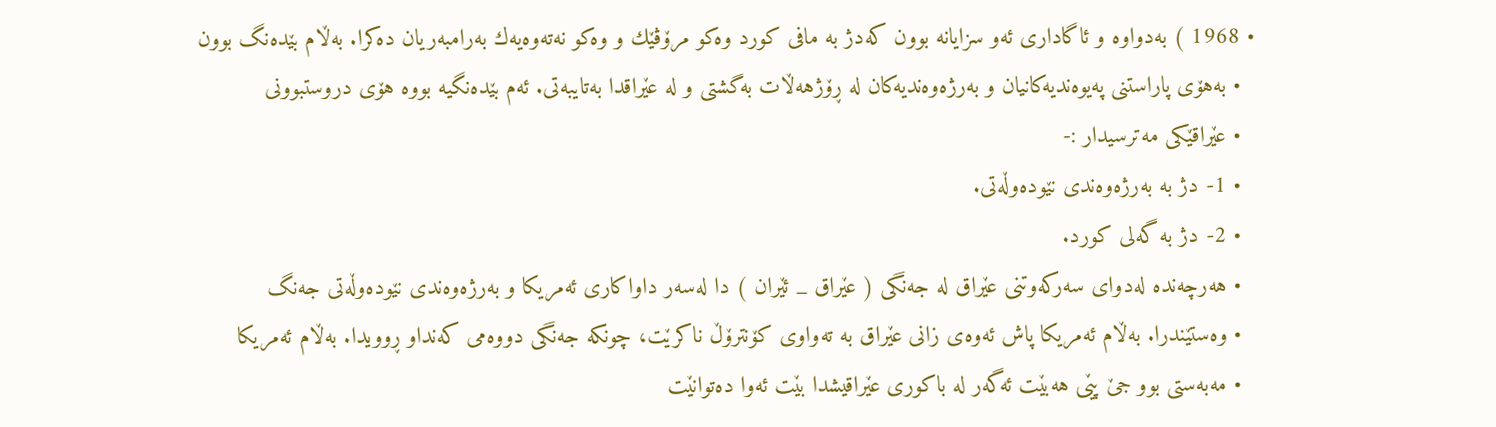• 1968 ) به‌دواوه‌ و ئاگادارى ئه‌و سزایانه‌ بوون كه‌دژ به‌ مافى كورد وه‌كو مرۆڤێك و وه‌كو نه‌ته‌وه‌یه‌ك به‌رامبه‌ریان ده‌كرا. به‌ڵام بێده‌نگ بوون
  • به‌هۆى پاراستنى په‌یوه‌ندیه‌كانیان و به‌رژه‌وه‌ندیه‌كان له‌ ڕۆژهه‌ڵات به‌گشتى و له‌ عێراقدا به‌تایبه‌تى. ئه‌م بێده‌نگیه‌ بووه‌ هۆى دروستبوونى
  • عێراقێكى مه‌ترسیدار :-
  • 1- دژ به‌ به‌رژه‌وه‌ندى نێوده‌وڵه‌تى.
  • 2- دژ به‌ گه‌لى كورد.
  • هه‌رچه‌نده‌ له‌دواى سه‌ركه‌وتنى عێراق له‌ جه‌نگى ( عێراق _ ئێران ) دا له‌سه‌ر داواكارى ئه‌مریكا و به‌رژه‌وه‌ندى نێوده‌وڵه‌تى جه‌نگ
  • وه‌ستێندرا. به‌ڵام ئه‌مریكا پاش ئه‌وه‌ى زانى عێراق به‌ ته‌واوى كۆنترۆڵ ناكرێت، چونكه‌ جه‌نگى دووه‌مى كه‌نداو ڕوویدا. به‌ڵام ئه‌مریكا
  • مه‌به‌ستى بوو جێ پێى هه‌بێت ئه‌گه‌ر له‌ باكورى عێراقیشدا بێت ئه‌وا ده‌توانێت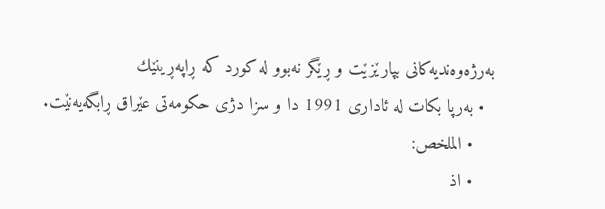به‌رژه‌وه‌ندیه‌كانى بپارێزێت و ڕێگر نه‌بوو له‌ كورد كه‌ ڕاپه‌ڕینێك
  • به‌رپا بكات له‌ ئادارى 1991 دا و سزا دژى حكومه‌تى عێراق ڕابگه‌یه‌نێت.
    • الملخص:
    • اذ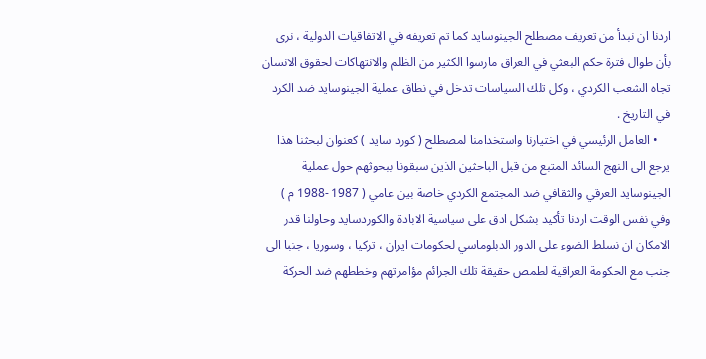اردنا ان نبدأ من تعريف مصطلح الجينوسايد كما تم تعريفه في الاتفاقيات الدولية ، نرى بأن طوال فترة حكم البعثي في العراق مارسوا الكثير من الظلم والانتهاكات لحقوق الانسان تجاه الشعب الكردي ، وكل تلك السياسات تدخل في نطاق عملية الجينوسايد ضد الكرد في التاريخ .
    • العامل الرئيسي في اختيارنا واستخدامنا لمصطلح ( كورد سايد ) كعنوان لبحثنا هذا يرجع الى النهج السائد المتبع من قبل الباحثين الذين سبقونا ببحوثهم حول عملية الجينوسايد العرقي والثقافي ضد المجتمع الكردي خاصة بين عامي ( 1987 -1988 م ) وفي نفس الوقت اردنا تأكيد بشكل ادق على سياسية الابادة والكوردسايد وحاولنا قدر الامكان ان نسلط الضوء على الدور الدبلوماسي لحكومات ايران ، تركيا ، وسوريا ، جنبا الى جنب مع الحكومة العراقية لطمص حقيقة تلك الجرائم مؤامرتهم وخططهم ضد الحركة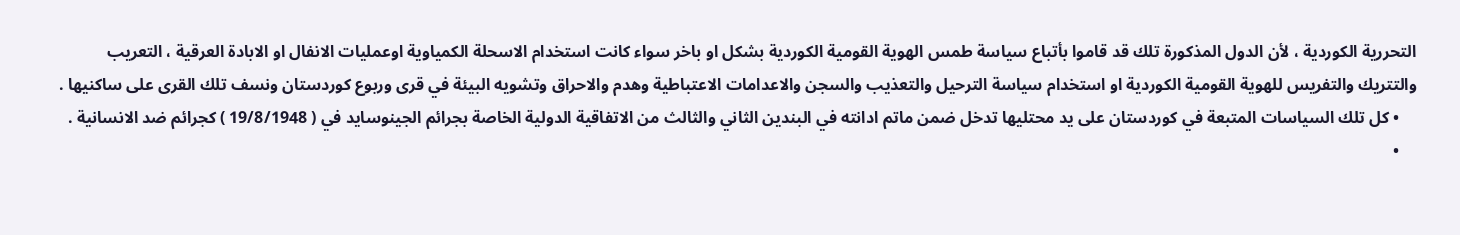التحررية الكوردية ، لأن الدول المذكورة تلك قد قاموا بأتباع سياسة طمس الهوية القومية الكوردية بشكل او باخر سواء كانت استخدام الاسحلة الكمياوية اوعمليات الانفال او الابادة العرقية ، التعريب والتتريك والتفريس للهوية القومية الكوردية او استخدام سياسة الترحيل والتعذيب والسجن والاعدامات الاعتباطية وهدم والاحراق وتشويه البيئة في قرى وربوع كوردستان ونسف تلك القرى على ساكنيها .
    • كل تلك السياسات المتبعة في كوردستان على يد محتليها تدخل ضمن ماتم ادانته في البندين الثاني والثالث من الاتفاقية الدولية الخاصة بجرائم الجينوسايد في ( 19/8/1948 ) كجرائم ضد الانسانية .
    •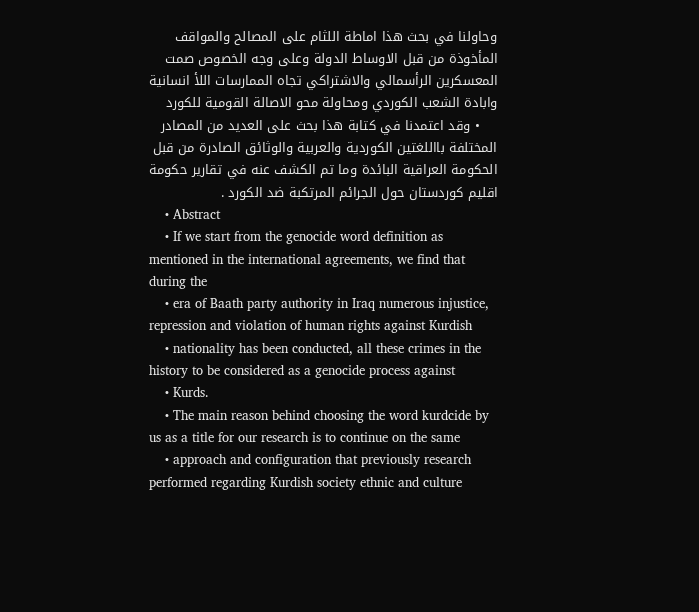وحاولنا في بحث هذا اماطة اللثام على المصالح والمواقف المأخوذة من قبل الاوساط الدولة وعلى وجه الخصوص صمت المعسكرين الرأسمالي والاشتراكي تجاه الممارسات اللأ انسانية وابادة الشعب الكوردي ومحاولة محو الاصالة القومية للكورد
    • وقد اعتمدنا في كتابة هذا بحث على العديد من المصادر المختلفة بااللغتين الكوردية والعربية والوثائق الصادرة من قبل الحكومة العراقية البائدة وما تم الكشف عنه في تقارير حكومة اقليم كوردستان حول الجرائم المرتكبة ضد الكورد .
    • Abstract
    • If we start from the genocide word definition as mentioned in the international agreements, we find that during the
    • era of Baath party authority in Iraq numerous injustice, repression and violation of human rights against Kurdish
    • nationality has been conducted, all these crimes in the history to be considered as a genocide process against
    • Kurds.
    • The main reason behind choosing the word kurdcide by us as a title for our research is to continue on the same
    • approach and configuration that previously research performed regarding Kurdish society ethnic and culture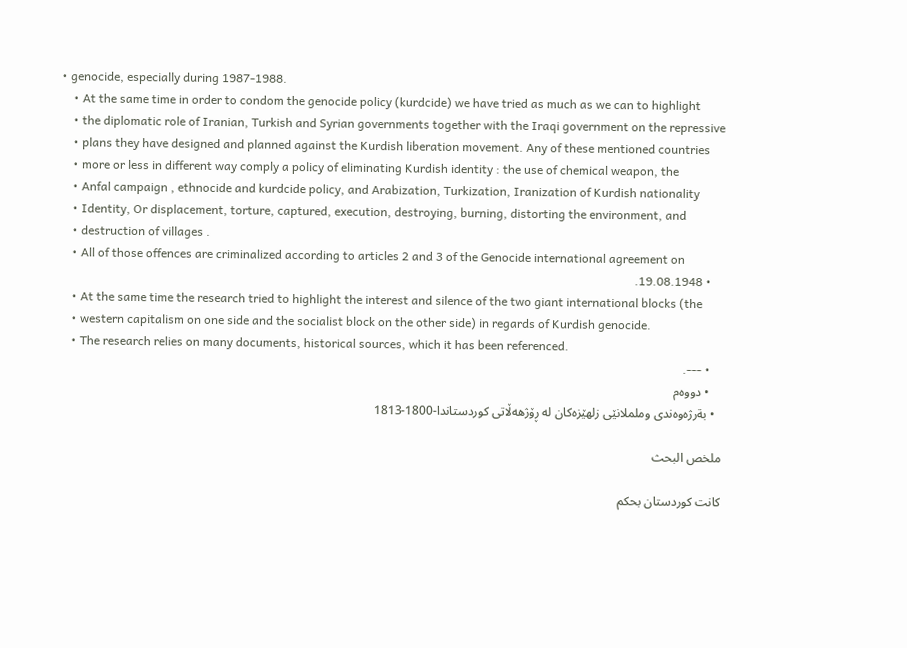• genocide, especially during 1987-1988.
    • At the same time in order to condom the genocide policy (kurdcide) we have tried as much as we can to highlight
    • the diplomatic role of Iranian, Turkish and Syrian governments together with the Iraqi government on the repressive
    • plans they have designed and planned against the Kurdish liberation movement. Any of these mentioned countries
    • more or less in different way comply a policy of eliminating Kurdish identity : the use of chemical weapon, the
    • Anfal campaign , ethnocide and kurdcide policy, and Arabization, Turkization, Iranization of Kurdish nationality
    • Identity, Or displacement, torture, captured, execution, destroying, burning, distorting the environment, and
    • destruction of villages .
    • All of those offences are criminalized according to articles 2 and 3 of the Genocide international agreement on
    • 19.08.1948.
    • At the same time the research tried to highlight the interest and silence of the two giant international blocks (the
    • western capitalism on one side and the socialist block on the other side) in regards of Kurdish genocide.
    • The research relies on many documents, historical sources, which it has been referenced.
    • ---.
    • دووه‌م
  • بةرژه‌وه‌ندى وململانێى زلهێزه‌كان له‌ ڕۆژهه‌ڵاتى كوردستاندا-1800-1813

ملخص البحث

كانت كوردستان بحكم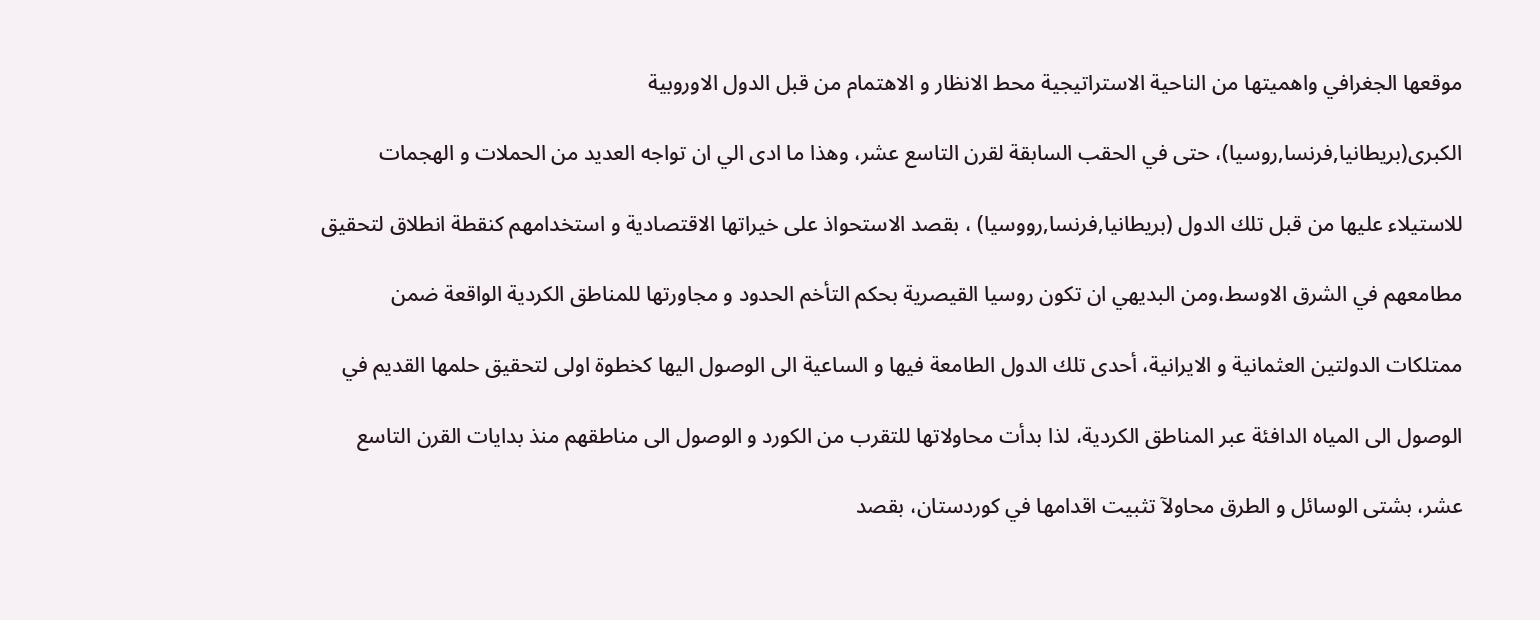موقعها الجغرافي واهميتها من الناحية الاستراتيجية محط الانظار و الاهتمام من قبل الدول الاوروبية

الكبرى(بريطانيا,فرنسا,روسيا)، حتى في الحقب السابقة لقرن التاسع عشر، وهذا ما ادى الي ان تواجه العديد من الحملات و الهجمات

للاستيلاء عليها من قبل تلك الدول (بريطانيا,فرنسا,رووسيا) ، بقصد الاستحواذ على خيراتها الاقتصادية و استخدامهم كنقطة انطلاق لتحقيق

مطامعهم في الشرق الاوسط،ومن البديهي ان تكون روسيا القيصرية بحكم التأخم الحدود و مجاورتها للمناطق الكردية الواقعة ضمن

ممتلكات الدولتين العثمانية و الايرانية، أحدى تلك الدول الطامعة فيها و الساعية الى الوصول اليها كخطوة اولى لتحقيق حلمها القديم في

الوصول الى المياه الدافئة عبر المناطق الكردية، لذا بدأت محاولاتها للتقرب من الكورد و الوصول الى مناطقهم منذ بدايات القرن التاسع

عشر، بشتى الوسائل و الطرق محاولآ تثبيت اقدامها في كوردستان، بقصد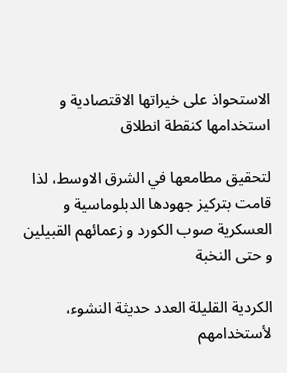الاستحواذ على خيراتها الاقتصادية و استخدامها كنقطة انطلاق

لتحقيق مطامعها في الشرق الاوسط، لذا قامت بتركيز جهودها الدبلوماسية و العسكرية صوب الكورد و زعمائهم القبيلين و حتى النخبة

الكردية القليلة العدد حديثة النشوء، لأستخدامهم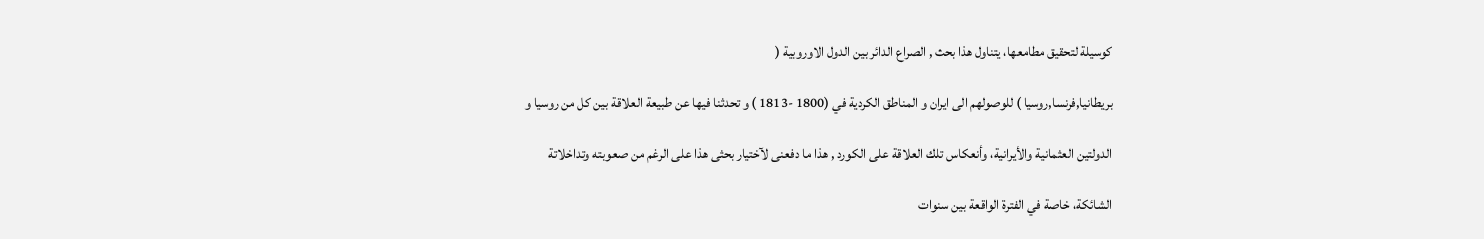كوسيلة لتحقيق مطامعها، يتناول هذا بحث , الصراع الدائر بين الدول الاوروبية (

بريطانيا,فرنسا,روسيا ) للوصولهم الى ايران و المناطق الكردية في (1800 -1813 ) و تحدثنا فيها عن طبيعة العلاقة بين كل من روسيا و

الدولتين العثمانية والأيرانية، وأنعكاس تلك العلاقة على الكورد , هذا ما دفعنى لآختيار بحثى هذا على الرغم من صعوبته وتداخلاتة

الشائكة، خاصة في الفترة الواقعة بين سنوات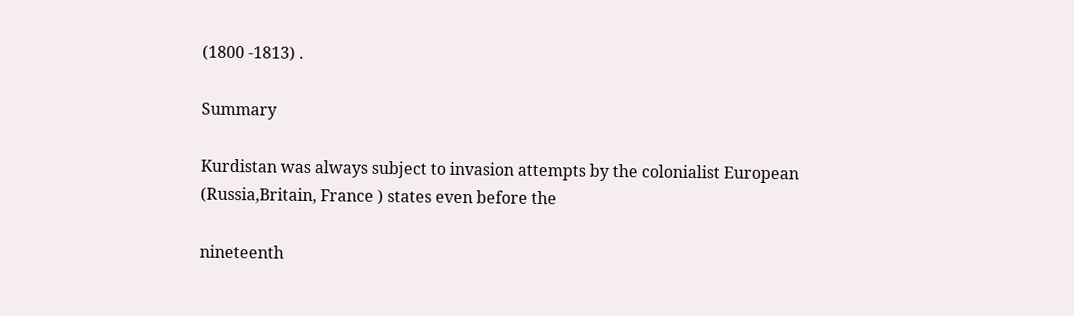(1800 -1813) .

Summary

Kurdistan was always subject to invasion attempts by the colonialist European (Russia,Britain, France ) states even before the

nineteenth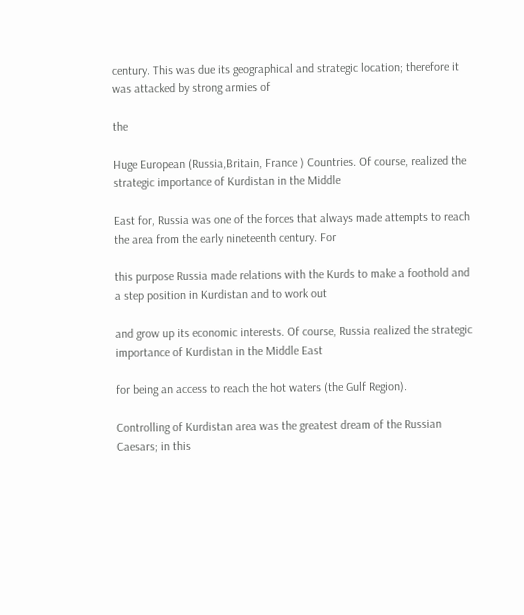century. This was due its geographical and strategic location; therefore it was attacked by strong armies of

the

Huge European (Russia,Britain, France ) Countries. Of course, realized the strategic importance of Kurdistan in the Middle

East for, Russia was one of the forces that always made attempts to reach the area from the early nineteenth century. For

this purpose Russia made relations with the Kurds to make a foothold and a step position in Kurdistan and to work out

and grow up its economic interests. Of course, Russia realized the strategic importance of Kurdistan in the Middle East

for being an access to reach the hot waters (the Gulf Region).

Controlling of Kurdistan area was the greatest dream of the Russian Caesars; in this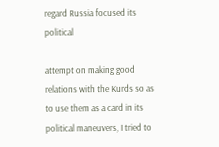regard Russia focused its political

attempt on making good relations with the Kurds so as to use them as a card in its political maneuvers, I tried to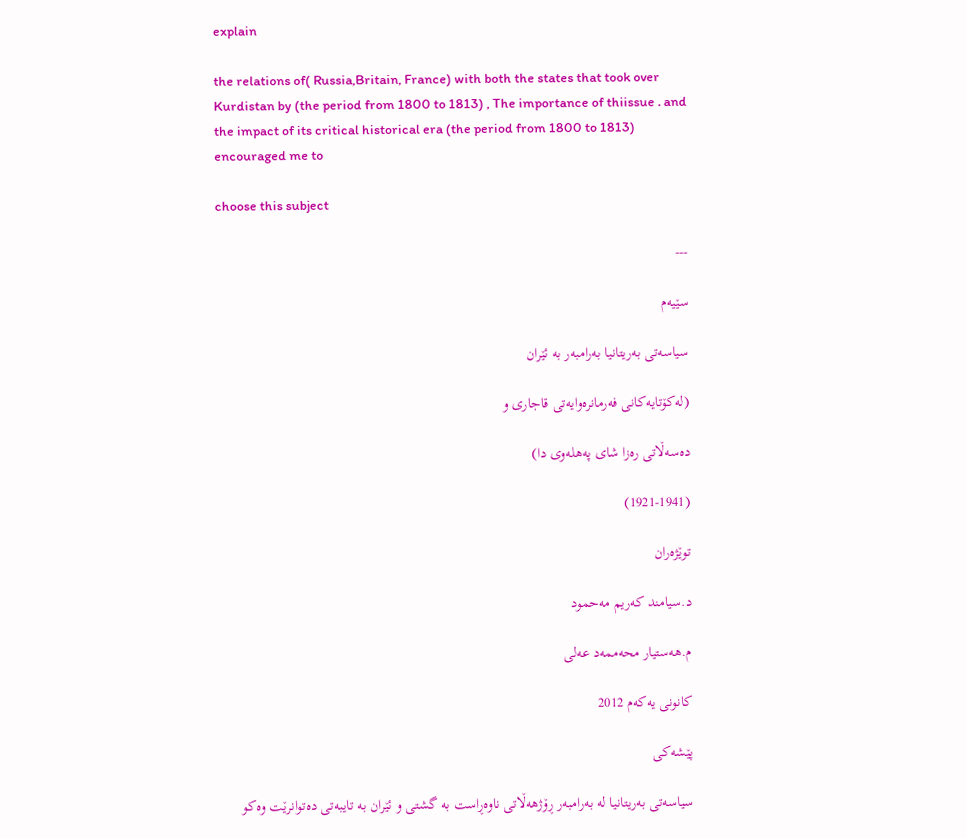explain

the relations of( Russia,Britain, France) with both the states that took over Kurdistan by (the period from 1800 to 1813) , The importance of thiissue . and the impact of its critical historical era (the period from 1800 to 1813) encouraged me to

choose this subject

---

سێیه‌م

سیاسه‌تى به‌ریتانیا به‌رامبه‌ر به‌ ئێران

(له‌كۆتایه‌كانی فه‌رمانره‌وایه‌تی قاجاری و

ده‌سه‌ڵاتی ره‌زا شای په‌هله‌وی دا)

(1921-1941)

توێژه‌ران

د.سیامند كه‌ریم مه‌حمود

م.هه‌ستیار محه‌ممه‌د عه‌لی

كانونی یه‌كه‌م 2012

پێشه‌كى

سیاسه‌تى به‌ریتانیا له‌ به‌رامبه‌ر ڕۆژهه‌ڵاتى ناوه‌ڕاست به‌ گشتى و ئێران به‌ تایبه‌تى ده‌توانرێت وه‌كو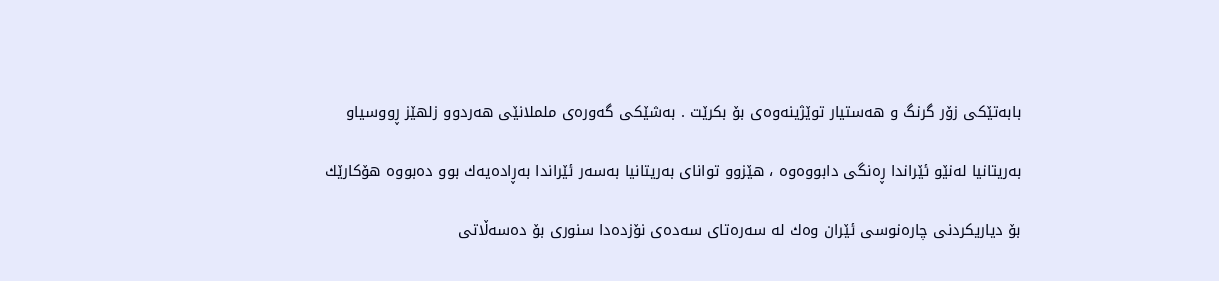بابه‌تێكى زۆر گرنگ و هه‌ستیار توێژینه‌وه‌ى بۆ بكرێت . به‌شێكى گه‌وره‌ى ململانێى هه‌ردوو زلهێز ڕووسیاو

به‌ریتانیا له‌نێو ئێراندا ڕه‌نگى دابووه‌وه‌ ، هێزوو تواناى به‌ریتانیا به‌سه‌ر ئێراندا به‌ڕاده‌یه‌ك بوو ده‌بووه‌ هۆكارێك

بۆ دیاریكردنى چاره‌نوسى ئێران وه‌ك له‌ سه‌ره‌تاى سه‌ده‌ى نۆزده‌دا سنورى بۆ ده‌سه‌ڵاتى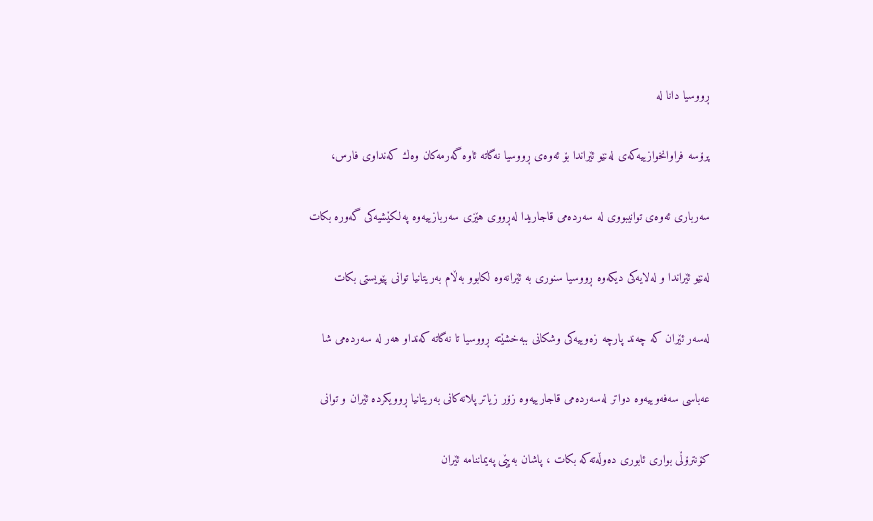ڕووسیا دانا له‌

پرۆسه‌ فراوانخوازییه‌كه‌ى له‌نێو ئێراندا بۆ ئه‌وه‌ى ڕووسیا نه‌گاته‌ ئاوه‌ گه‌رمه‌كان وه‌ك كه‌نداوى فارس،

سه‌ربارى ئه‌وه‌ى توانیبووى له‌ سه‌رده‌مى قاجاریدا له‌ڕووى هێزى سه‌ربازییه‌وه‌ په‌لكێشیه‌كى گه‌وره‌ بكات

له‌نێو ئێراندا و له‌لایه‌كى دیكه‌وه‌ ڕووسیا سنورى به‌ ئێرانه‌وه‌ لكابوو به‌ڵام به‌ریتانیا توانى پێویستى بكات

له‌سه‌ر ئێران كه‌ چه‌ند پارچه‌ زه‌وییه‌كى وشكانى ببه‌خشێته‌ ڕووسیا تا نه‌گاته‌ كه‌نداو هه‌ر له‌ سه‌رده‌مى شا

عه‌باسى سه‌فه‌وییه‌وه‌ دواتر له‌سه‌رده‌مى قاجارییه‌وه‌ زۆر زیاتر پلانه‌كانى به‌ریتانیا ڕوویكرده‌ ئێران و توانى

كۆنترۆڵى بوارى ئابورى ده‌وڵه‌ته‌كه‌ بكات ، پاشان به‌پێى په‌یماننامه‌ ئێران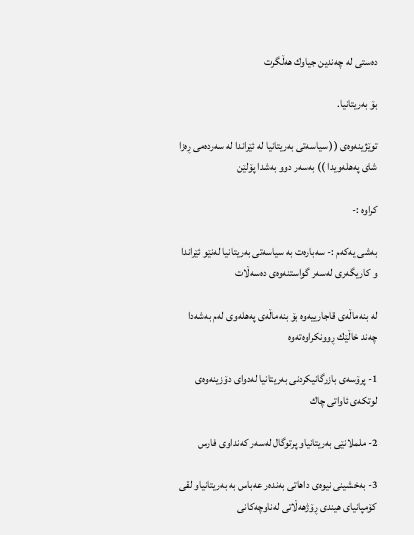ده‌ستى له‌ چه‌ندین جیاوك هه‌ڵگرت

بۆ به‌ریتانیا.

توێژینه‌وه‌ى (( سیاسه‌تى به‌ریتانیا له‌ ئێراندا له‌ سه‌رده‌مى ڕه‌زا شاى په‌هله‌ویدا )) به‌سه‌ر دوو به‌شدا پۆلێن

كراوه‌ :-

به‌شى یه‌كه‌م :- سه‌باره‌ت به‌ سیاسه‌تى به‌ریتانیا له‌نێو ئێراندا و كاریگه‌رى له‌سه‌ر گواستنه‌وه‌ى ده‌سه‌ڵات

له‌ بنه‌ماڵه‌ى قاجارییه‌وه‌ بۆ بنه‌ماڵه‌ى په‌هله‌وى له‌م به‌شه‌دا چه‌ند خاڵێك ڕوونكراوه‌ته‌وه‌

1- پرۆسه‌ى بازرگانیكردنى به‌ریتانیا له‌دواى دۆزینه‌وه‌ى لوتكه‌ى ئاواتى چاك

2- ململانێى به‌ریتانیاو پرتوگال له‌سه‌ر كه‌نداوى فارس

3- به‌خشینى نیوه‌ى داهاتى به‌نده‌ر عه‌باس به‌ به‌ریتانیاو لقى كۆمپانیاى هیندى ڕۆژهه‌ڵاتى له‌ناوچه‌كانى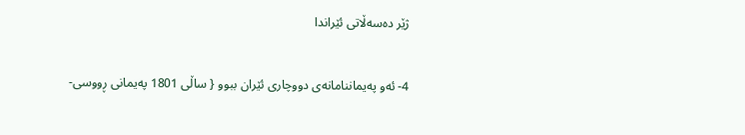ژێر ده‌سه‌ڵاتى ئێراندا

4- ئه‌و په‌یماننامانه‌ى دووچارى ئێران ببوو { ساڵى 1801 په‌یمانى ڕووسى-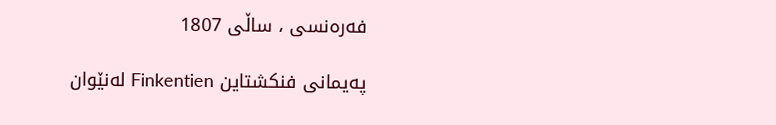فه‌ره‌نسى ، ساڵى 1807

په‌یمانى فنكشتاین Finkentien له‌نێوان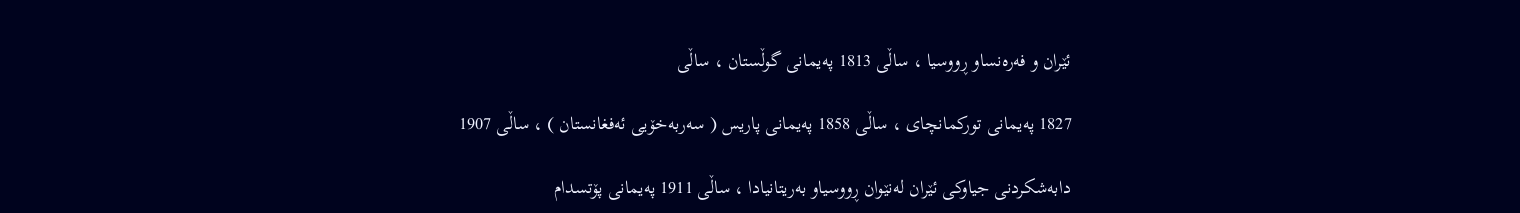ئێران و فه‌ره‌نساو ڕووسیا ، ساڵى 1813 په‌یمانى گوڵستان ، ساڵى

1827 په‌یمانى توركمانچای ، ساڵى 1858 په‌یمانى پاریس ( سه‌ربه‌خۆیى ئه‌فغانستان ) ، ساڵى 1907

دابه‌شكردنى جیاوكى ئێران له‌نێوان ڕووسیاو به‌ریتانیادا ، ساڵى 1911 په‌یمانى پۆتسدام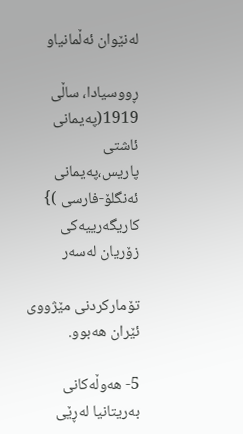له‌نێوان ئه‌ڵمانیاو

ڕووسیادا، ساڵى 1919(په‌یمانى ئاشتى پاریس،په‌یمانى ئه‌نگلۆ-فارسى )} كاریگه‌رییه‌كى زۆریان له‌سه‌ر

تۆماركردنى مێژووى ئێران هه‌بوو.

5- هه‌وڵه‌كانى به‌ریتانیا له‌ڕێى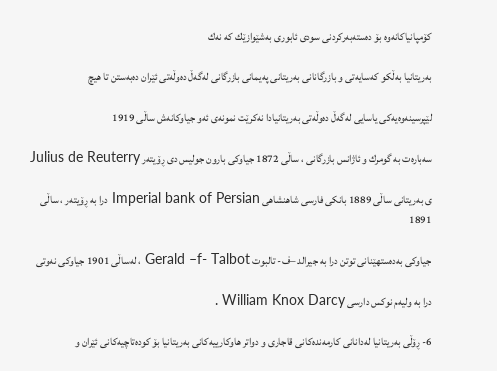كۆمپانیاكانه‌وه‌ بۆ ده‌سته‌به‌ركردنى سودى ئابورى به‌شێوازێك كه‌ نه‌ك

به‌ریتانیا به‌ڵكو كه‌سایه‌تى و بازرگانانى به‌ریتانى په‌یمانى بازرگانى له‌گه‌ڵ ده‌وڵه‌تى ئێران ده‌به‌ستن تا هیچ

لێپرسینه‌وه‌یه‌كى یاسایى له‌گه‌ڵ ده‌وڵه‌تى به‌ریتانیادا نه‌كرێت نمونه‌ى ئه‌و جیاوكانه‌ش ساڵى 1919

سه‌باره‌ت به‌ گومرك و ئاژانس بازرگانى ، ساڵى 1872 جیاوكى بارون جولیس دى ڕۆیته‌ر Julius de Reuterry

ى به‌ریتانى ساڵى 1889 بانكى فارسى شاهنشاهى Imperial bank of Persian درا به‌ ڕۆیته‌ر ، ساڵى 1891

جیاوكى به‌ده‌ستهێنانى توتن درا به‌ جیرالد –ف- تالبوت Gerald –f- Talbot ، له‌ساڵى 1901 جیاوكى نه‌وتى

درا به‌ ولیه‌م نوكس دارسى William Knox Darcy .

6- ڕۆڵى به‌ریتانیا له‌دانانى كارمه‌نده‌كانى قاجارى و دواتر هاوكارییه‌كانى به‌ریتانیا بۆ كوده‌تاچیه‌كانى ئێران و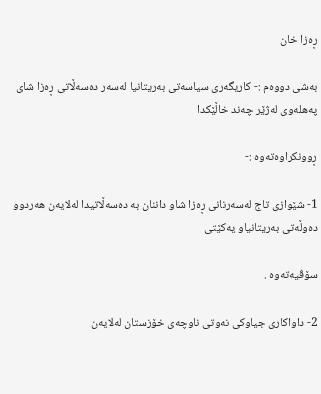ڕه‌زا خان

به‌شى دووه‌م :- كاریگه‌رى سیاسه‌تى به‌ریتانیا له‌سه‌ر ده‌سه‌ڵاتى ڕه‌زا شاى په‌هله‌وى له‌ژێر چه‌ند خاڵێكدا

ڕوونكراوه‌ته‌وه‌ :-

1- شێوازى تاج له‌سه‌رنانى ڕه‌زا شاو داننان به‌ ده‌سه‌ڵاتیدا له‌لایه‌ن هه‌ردوو ده‌وڵه‌تى به‌ریتانیاو یه‌كێتى

سۆڤیه‌ته‌وه‌ .

2- داواكارى جیاوكى نه‌وتى ناوچه‌ى خۆزستان له‌لایه‌ن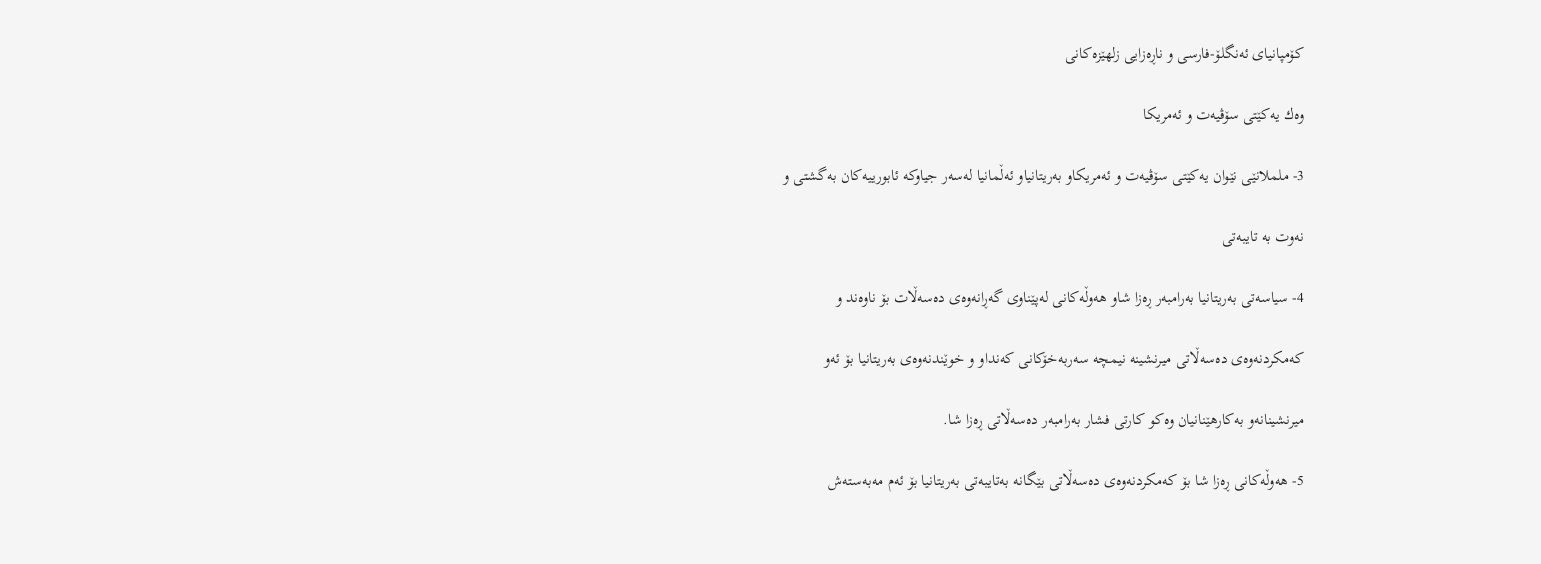كۆمپانیاى ئه‌نگلۆ-فارسى و ناڕه‌زایى زلهێزه‌كانى

وه‌ك یه‌كێتى سۆڤیه‌ت و ئه‌مریكا

3- ململانێى نێوان یه‌كێتى سۆڤیه‌ت و ئه‌مریكاو به‌ریتانیاو ئه‌ڵمانیا له‌سه‌ر جیاوكه‌ ئابورییه‌كان به‌گشتى و

نه‌وت به‌ تایبه‌تى

4- سیاسه‌تى به‌ریتانیا به‌رامبه‌ر ڕه‌زا شاو هه‌وڵه‌كانى له‌پێناوى گه‌ڕانه‌وه‌ى ده‌سه‌ڵات بۆ ناوه‌ند و

كه‌مكردنه‌وه‌ى ده‌سه‌ڵاتى میرنشینه‌ نیمچه‌ سه‌ربه‌خۆكانى كه‌نداو و خوێندنه‌وه‌ى به‌ریتانیا بۆ ئه‌و

میرنشینانه‌و به‌كارهێنانیان وه‌كو كارتى فشار به‌رامبه‌ر ده‌سه‌ڵاتى ڕه‌زا شا.

5- هه‌وڵه‌كانى ڕه‌زا شا بۆ كه‌مكردنه‌وه‌ى ده‌سه‌ڵاتى بێگانه‌ به‌تایبه‌تى به‌ریتانیا بۆ ئه‌م مه‌به‌سته‌ش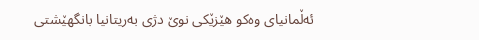ئه‌ڵمانیاى وه‌كو هێزێكى نوێ دژى به‌ریتانیا بانگهێشتى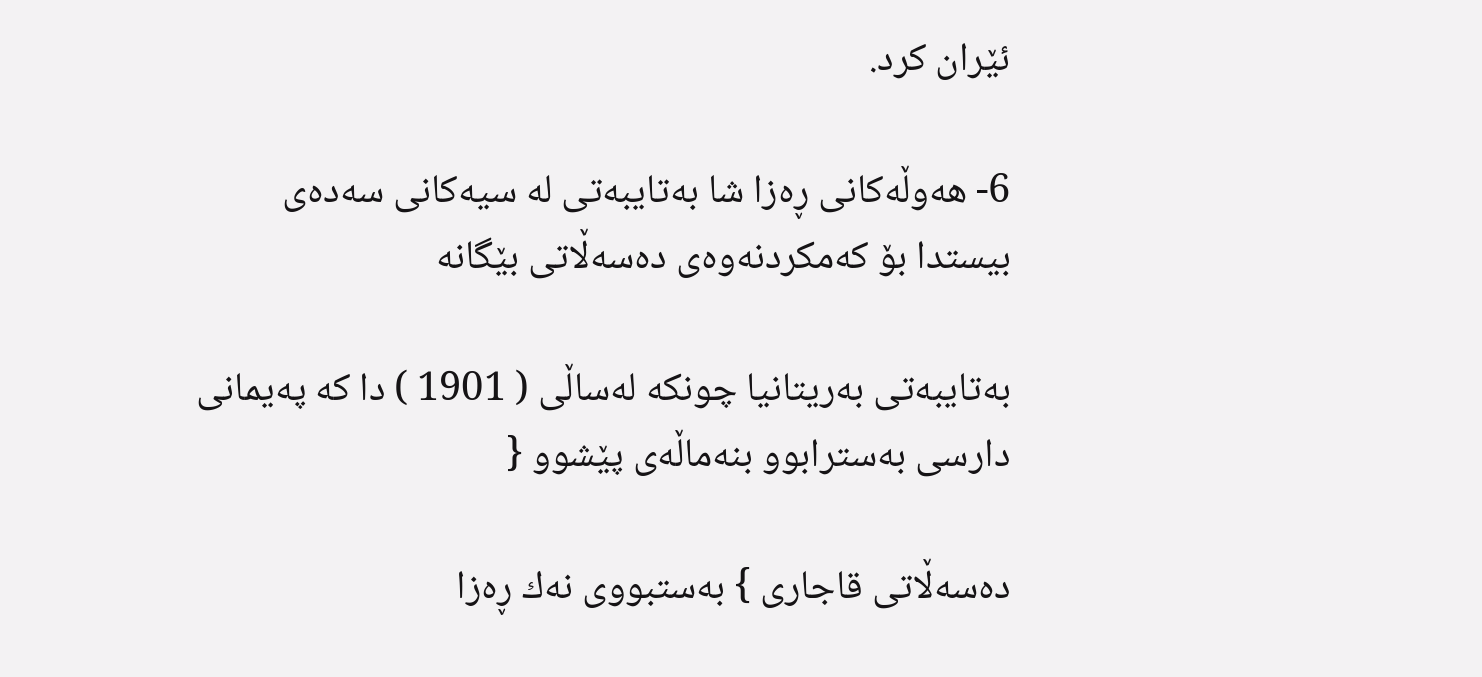ئێران كرد.

6- هه‌وڵه‌كانى ڕه‌زا شا به‌تایبه‌تى له‌ سیه‌كانى سه‌ده‌ى بیستدا بۆ كه‌مكردنه‌وه‌ى ده‌سه‌ڵاتى بێگانه‌

به‌تایبه‌تى به‌ریتانیا چونكه‌ له‌ساڵى ( 1901 ) دا كه‌ په‌یمانى دارسى به‌سترابوو بنه‌ماڵه‌ى پێشوو {

ده‌سه‌ڵاتى قاجارى } به‌ستبووى نه‌ك ڕه‌زا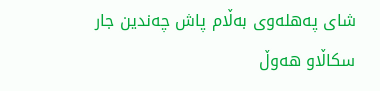شاى په‌هله‌وى به‌ڵام پاش چه‌ندین جار سكاڵاو هه‌وڵ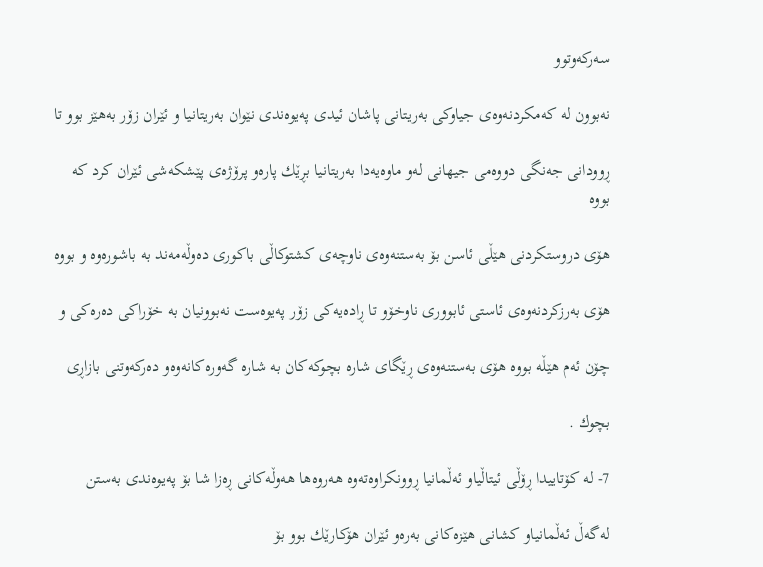سه‌ركه‌وتوو

نه‌بوون له‌ كه‌مكردنه‌وه‌ى جیاوكى به‌ریتانى پاشان ئیدى په‌یوه‌ندى نێوان به‌ریتانیا و ئێران زۆر به‌هێز بوو تا

ڕوودانى جه‌نگى دووه‌مى جیهانى له‌و ماوه‌یه‌دا به‌ریتانیا بڕێك پاره‌و پرۆژه‌ى پێشكه‌شى ئێران كرد كه‌ بووه‌

هۆى دروستكردنى هێڵى ئاسن بۆ به‌ستنه‌وه‌ى ناوچه‌ى كشتوكاڵى باكورى ده‌وڵه‌مه‌ند به‌ باشوره‌وه‌ و بووه‌

هۆى به‌رزكردنه‌وه‌ى ئاستى ئابوورى ناوخۆو تا ڕاده‌یه‌كى زۆر په‌یوه‌ست نه‌بوونیان به‌ خۆراكى ده‌ره‌كى و

چۆن ئه‌م هێڵه‌ بووه‌ هۆى به‌ستنه‌وه‌ى ڕێگاى شاره‌ بچوكه‌كان به‌ شاره‌ گه‌وره‌كانه‌وه‌و ده‌ركه‌وتنى بازاڕى

بچوك .

7- له‌ كۆتاییدا ڕۆڵى ئیتاڵیاو ئه‌ڵمانیا ڕوونكراوه‌ته‌وه‌ هه‌روه‌ها هه‌وڵه‌كانى ڕه‌زا شا بۆ په‌یوه‌ندى به‌ستن

له‌گه‌ڵ ئه‌ڵمانیاو كشانى هێزه‌كانى به‌ره‌و ئێران هۆكارێك بوو بۆ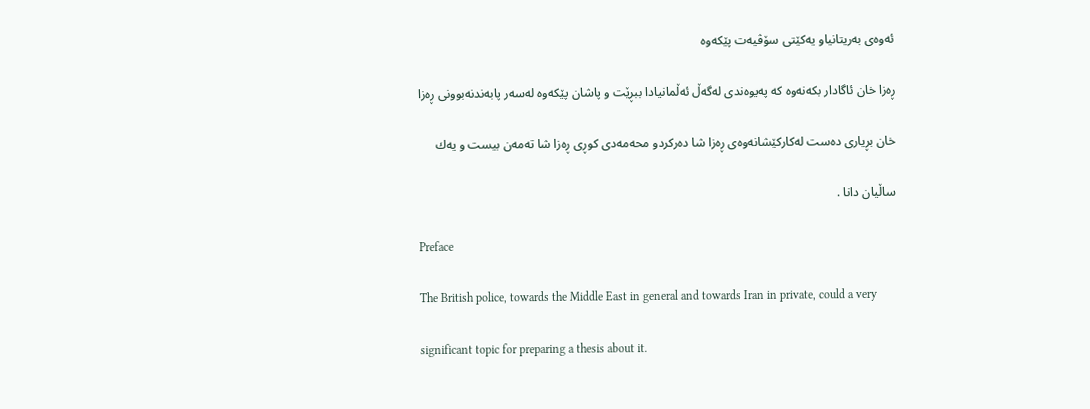ئه‌وه‌ى به‌ریتانیاو یه‌كێتى سۆڤیه‌ت پێكه‌وه‌

ڕه‌زا خان ئاگادار بكه‌نه‌وه‌ كه‌ په‌یوه‌ندى له‌گه‌ڵ ئه‌ڵمانیادا ببڕێت و پاشان پێكه‌وه‌ له‌سه‌ر پابه‌ندنه‌بوونى ڕه‌زا

خان بڕیارى ده‌ست له‌كاركێشانه‌وه‌ى ڕه‌زا شا ده‌ركردو محه‌مه‌دى كوڕى ڕه‌زا شا ته‌مه‌ن بیست و یه‌ك

ساڵیان دانا .

Preface

The British police, towards the Middle East in general and towards Iran in private, could a very

significant topic for preparing a thesis about it.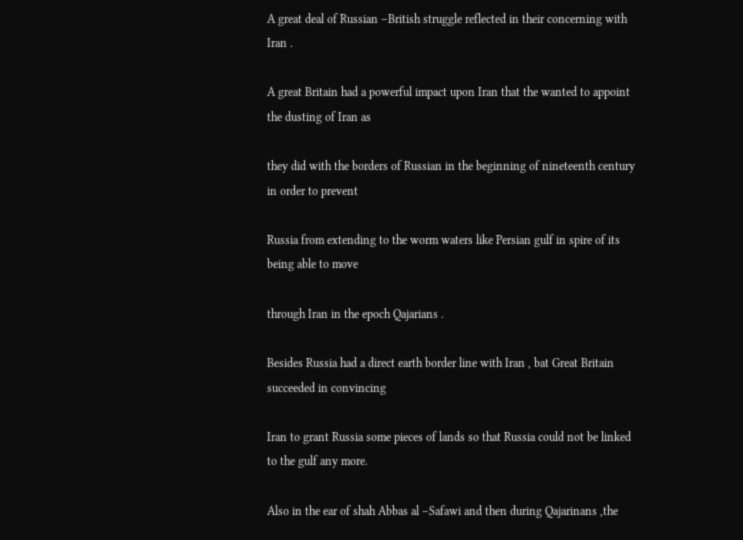A great deal of Russian –British struggle reflected in their concerning with Iran .

A great Britain had a powerful impact upon Iran that the wanted to appoint the dusting of Iran as

they did with the borders of Russian in the beginning of nineteenth century in order to prevent

Russia from extending to the worm waters like Persian gulf in spire of its being able to move

through Iran in the epoch Qajarians .

Besides Russia had a direct earth border line with Iran , bat Great Britain succeeded in convincing

Iran to grant Russia some pieces of lands so that Russia could not be linked to the gulf any more.

Also in the ear of shah Abbas al –Safawi and then during Qajarinans ,the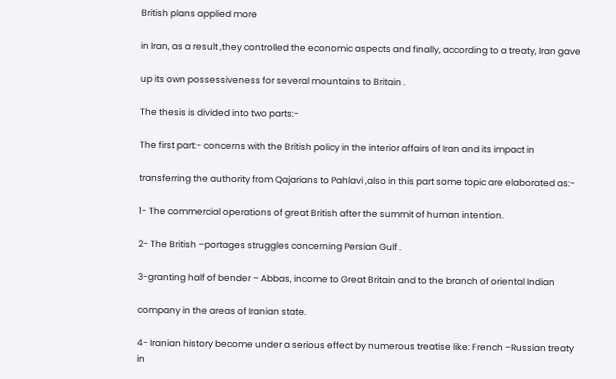British plans applied more

in Iran, as a result ,they controlled the economic aspects and finally, according to a treaty, Iran gave

up its own possessiveness for several mountains to Britain .

The thesis is divided into two parts:-

The first part:- concerns with the British policy in the interior affairs of Iran and its impact in

transferring the authority from Qajarians to Pahlavi ,also in this part some topic are elaborated as:-

1- The commercial operations of great British after the summit of human intention.

2- The British –portages struggles concerning Persian Gulf .

3-granting half of bender – Abbas, income to Great Britain and to the branch of oriental Indian

company in the areas of Iranian state.

4- Iranian history become under a serious effect by numerous treatise like: French –Russian treaty in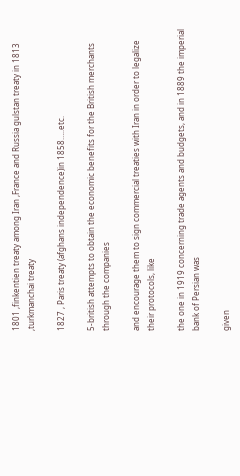1801 ,finkentien treaty among Iran ,France and Russia gulstan treaty in 1813 ,turkmanchai treaty

1827 , Paris treaty (afghans independence)in 1858…..etc.

5-british attempts to obtain the economic benefits for the British merchants through the companies

and encourage them to sign commercial treaties with Iran in order to legalize their protocols, like

the one in 1919 concerning trade agents and budgets, and in 1889 the imperial bank of Persian was

given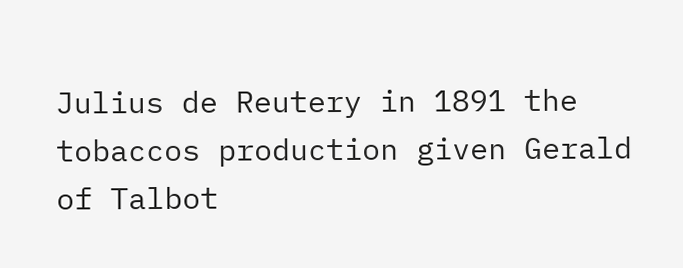Julius de Reutery in 1891 the tobaccos production given Gerald of Talbot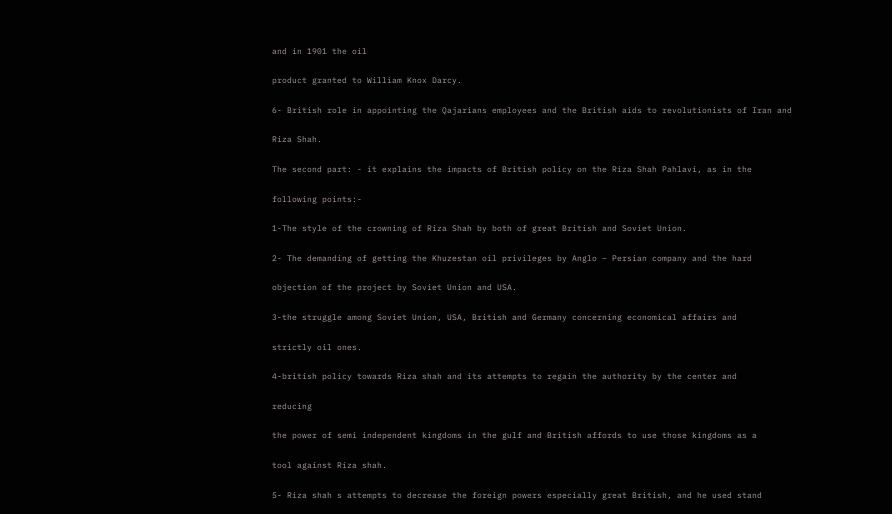and in 1901 the oil

product granted to William Knox Darcy.

6- British role in appointing the Qajarians employees and the British aids to revolutionists of Iran and

Riza Shah.

The second part: - it explains the impacts of British policy on the Riza Shah Pahlavi, as in the

following points:-

1-The style of the crowning of Riza Shah by both of great British and Soviet Union.

2- The demanding of getting the Khuzestan oil privileges by Anglo – Persian company and the hard

objection of the project by Soviet Union and USA.

3-the struggle among Soviet Union, USA, British and Germany concerning economical affairs and

strictly oil ones.

4-british policy towards Riza shah and its attempts to regain the authority by the center and

reducing

the power of semi independent kingdoms in the gulf and British affords to use those kingdoms as a

tool against Riza shah.

5- Riza shah s attempts to decrease the foreign powers especially great British, and he used stand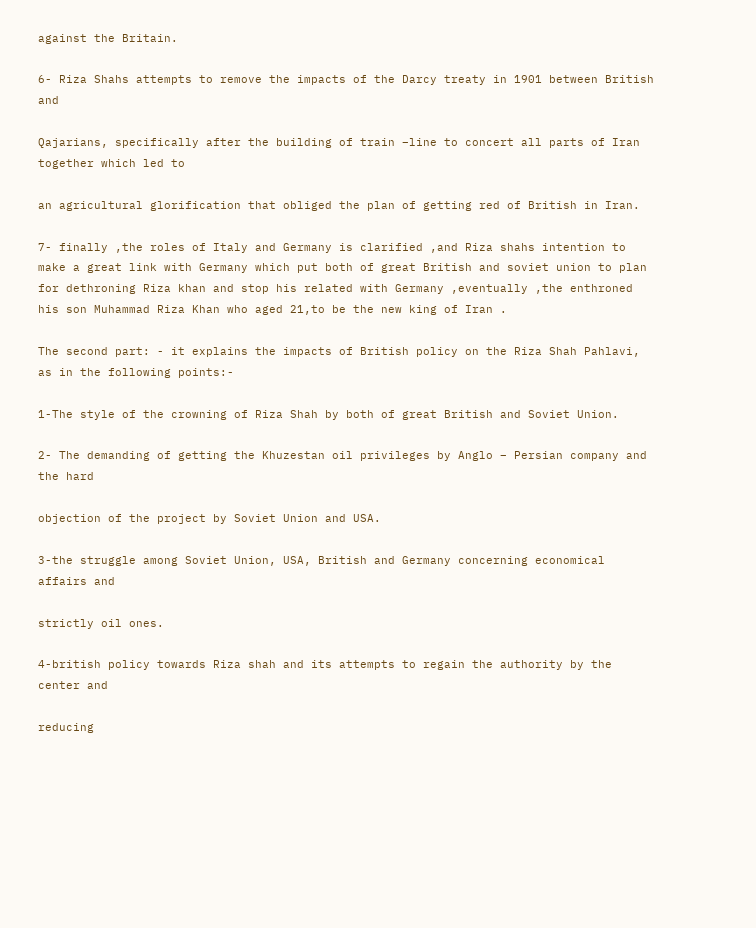against the Britain.

6- Riza Shahs attempts to remove the impacts of the Darcy treaty in 1901 between British and

Qajarians, specifically after the building of train –line to concert all parts of Iran together which led to

an agricultural glorification that obliged the plan of getting red of British in Iran.

7- finally ,the roles of Italy and Germany is clarified ,and Riza shahs intention to make a great link with Germany which put both of great British and soviet union to plan for dethroning Riza khan and stop his related with Germany ,eventually ,the enthroned his son Muhammad Riza Khan who aged 21,to be the new king of Iran .

The second part: - it explains the impacts of British policy on the Riza Shah Pahlavi, as in the following points:-

1-The style of the crowning of Riza Shah by both of great British and Soviet Union.

2- The demanding of getting the Khuzestan oil privileges by Anglo – Persian company and the hard

objection of the project by Soviet Union and USA.

3-the struggle among Soviet Union, USA, British and Germany concerning economical affairs and

strictly oil ones.

4-british policy towards Riza shah and its attempts to regain the authority by the center and

reducing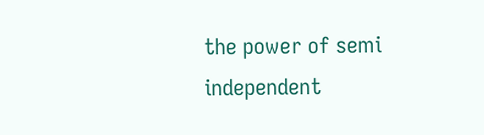the power of semi independent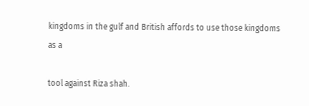kingdoms in the gulf and British affords to use those kingdoms as a

tool against Riza shah.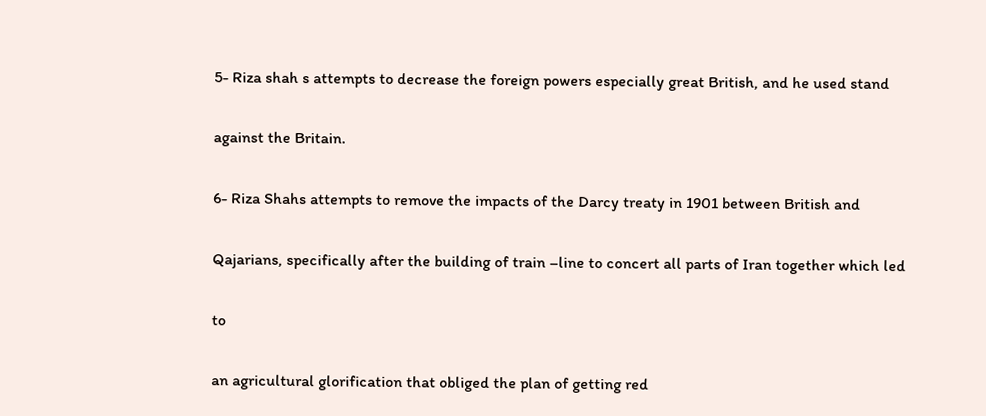5- Riza shah s attempts to decrease the foreign powers especially great British, and he used stand

against the Britain.

6- Riza Shahs attempts to remove the impacts of the Darcy treaty in 1901 between British and

Qajarians, specifically after the building of train –line to concert all parts of Iran together which led

to

an agricultural glorification that obliged the plan of getting red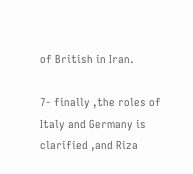of British in Iran.

7- finally ,the roles of Italy and Germany is clarified ,and Riza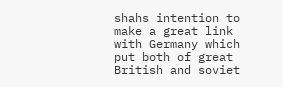shahs intention to make a great link with Germany which put both of great British and soviet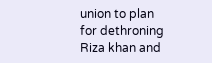union to plan for dethroning Riza khan and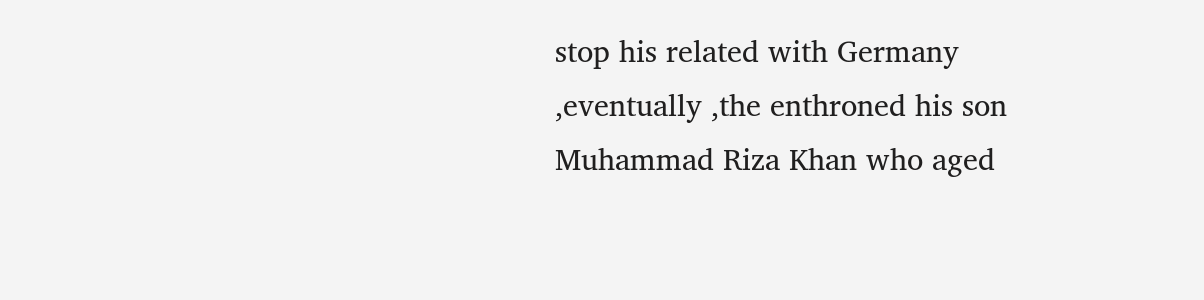stop his related with Germany ,eventually ,the enthroned his son Muhammad Riza Khan who aged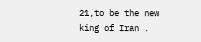21,to be the new king of Iran .